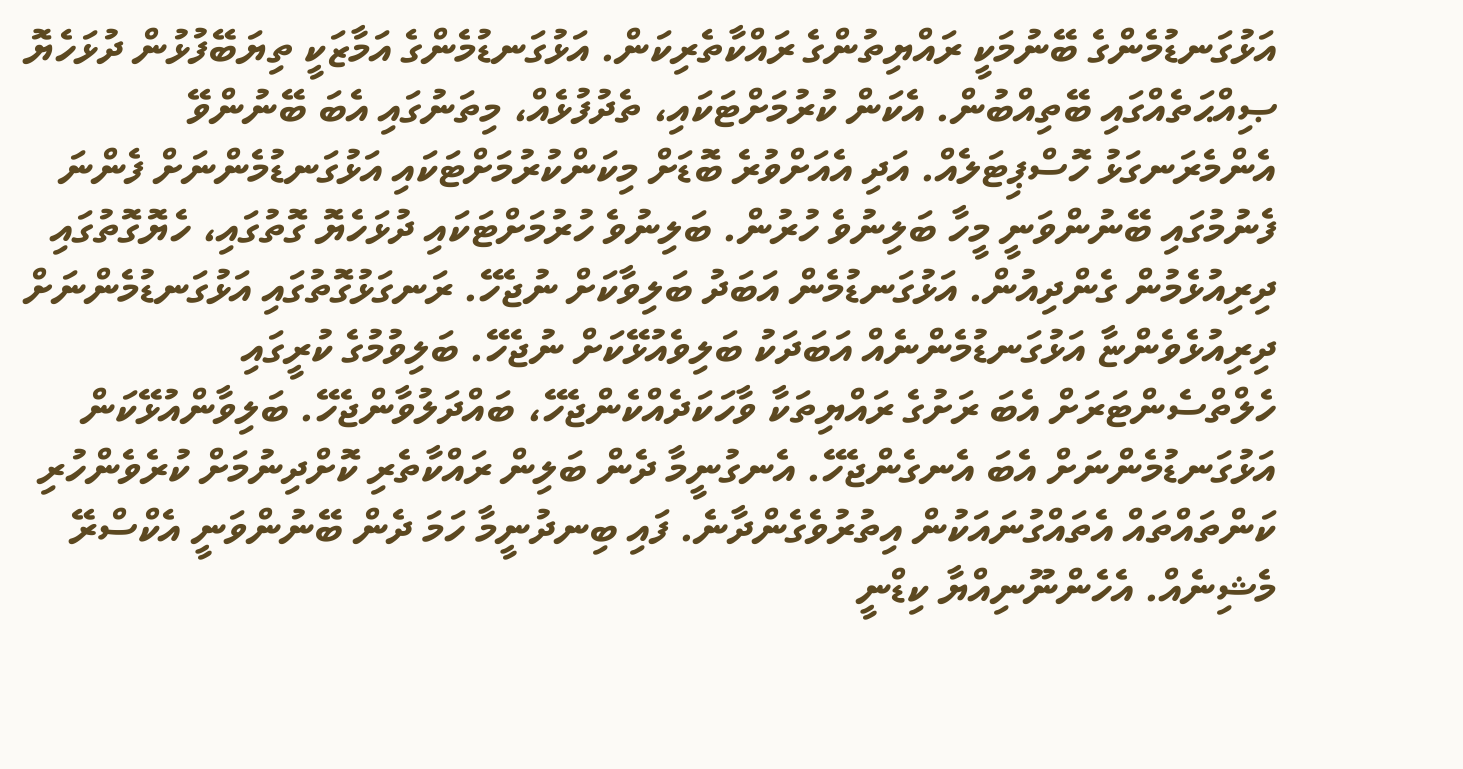އަޅުގަނޑުމެންގެ ބޭނުމަކީ ރައްޔިތުންގެ ރައްކާތެރިކަން. އަޅުގަނޑުމެންގެ އަމާޒަކީ ތިޔަބޭފުޅުން ދުޅަހެޔޮ ޞިއްޙަތެއްގައި ބޭތިއްބުން. އެކަން ކުރުމަށްޓަކައި، ތެދުފުޅެއް، މިތަނުގައި އެބަ ބޭނުންވޭ އެންމެރަނގަޅު ހޮސްޕިޓަލެއް. އަދި އެއަށްވުރެ ބޮޑަށް މިކަންކުރުމަށްޓަކައި އަޅުގަނޑުމެންނަށް ފެންނަ ފެނުމުގައި ބޭނުންވަނީ މީހާ ބަލިނުވެ ހުރުން. ބަލިނުވެ ހުރުމަށްޓަކައި ދުޅަހެޔޮ ގޮތުގައި، ހެޔޮގޮތުގައި ދިރިއުޅެމުން ގެންދިއުން. އަޅުގަނޑުމެން އަބަދު ބަލިވާކަށް ނުޖެހޭ. ރަނގަޅުގޮތުގައި އަޅުގަނޑުމެންނަށް ދިރިއުޅެވެންޏާ އަޅުގަނޑުމެންނެއް އަބަދަކު ބަލިވެއުޅޭކަށް ނުޖެހޭ. ބަލިވުމުގެ ކުރީގައި ހެލްތްސެންޓަރަށް އެބަ ރަށުގެ ރައްޔިތަކާ ވާހަކަދެއްކެންޖެހޭ، ބައްދަލުވާންޖެހޭ. ބަލިވާންއުޅޭކަން އަޅުގަނޑުމެންނަށް އެބަ އެނގެންޖެހޭ. އެނގުނީމާ ދެން ބަލިން ރައްކާތެރި ކޮށްދިނުމަށް ކުރެވެންހުރި ކަންތައްތައް އެތައްގުނައަކުން އިތުރުވެގެންދާނެ. ފައި ބިނދުނީމާ ހަމަ ދެން ބޭނުންވަނީ އެކްސްރޭ މެޝިނެއް. އެހެންނޫނިއްޔާ ކިޑްނީ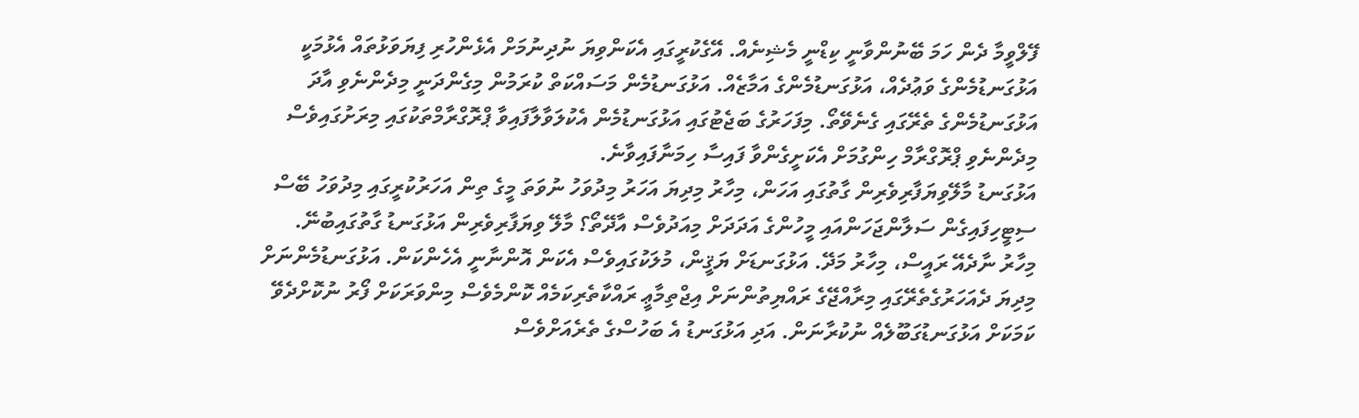ފޭލްވީމާ ދެން ހަމަ ބޭނުންވާނީ ކިޑްނީ މެޝިނެއް. އޭގެކުރީގައި އެކަންވިޔަ ނުދިނުމަށް އެޅެންހުރި ފިޔަވަޅުތައް އެޅުމަކީ އަޅުގަނޑުމެންގެ ވަޢުދެއް، އަޅުގަނޑުމެންގެ އަމާޒެއް. އަޅުގަނޑުމެން މަސައްކަތް ކުރަމުން މިގެންދަނީ މިދެންނެވި އާދަ އަޅުގަނޑުމެންގެ ތެރޭގައި ގެނެވޭތޯ. މިފަހަރުގެ ބަޖެޓުގައި އަޅުގަނޑުމެން އެކުލަވާލާފައިވާ ޕްރޮގްރާމްތަކުގައި މިރަށުގައިވެސް މިދެންނެވި ޕްރޮގްރާމް ހިންގުމަށް އެކަށީގެންވާ ފައިސާ ހިމަނާފައިވާނެ.
އަޅުގަނޑު މާލޭވިޔަފާރިވެރިން ގާތުގައި އަހަން، މިހާރު މިދިޔަ އަހަރު މިދުވަހު ނުވަތަ މީގެ ތިން އަހަރުކުރީގައި މިދުވަހު ބޭސް ސިޓީހިފައިގެން ސަލާންޖަހަންއައި މީހުންގެ އަދަދަށް މިއަދުވެސް އާދޭތޯ؟ މާލޭ ވިޔަފާރިވެރިން އަޅުގަނޑު ގާތުގައިބުނޭ. މިހާރު ނާދެއޭ ރައީސް، މިހާރު މަދޭ. އަޅުގަނޑަށް ޔަޤީން، މުލަކުގައިވެސް އެކަން އޮންނާނީ އެހެންކަން. އަޅުގަނޑުމެންނަށް މިދިޔަ ދެއަހަރުގެތެރޭގައި މިރާއްޖޭގެ ރައްޔިތުންނަށް އިޖްތިމާޢީ ރައްކާތެރިކަމެއް ކޮންމެވެސް މިންވަރަކަށް ފޯރު ނުކޮށްދެވޭ ކަމަކަށް އަޅުގަނޑުގަބޫލެއް ނުކުރާނަން. އަދި އަޅުގަނޑު އެ ބަހުސްގެ ތެރެއަށްވެސް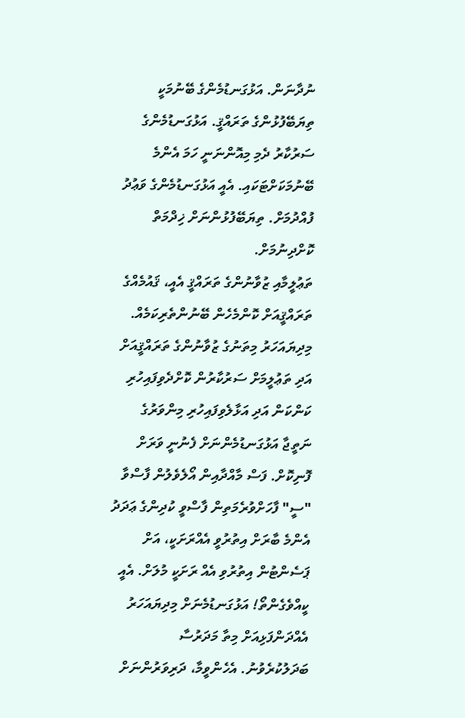ނުދާނަން. އަޅުގަނޑުމެންގެ ބޭނުމަކީ ތިޔަބޭފުޅުންގެ ތަރައްޤީ. އަޅުގަނޑުމެންގެ ސަރުކާރު ދެމި މިއޮންނަނީ ހަމަ އެންމެ ބޭނުމަކަށްޓަކައި. އެއީ އަޅުގަނޑުމެންގެ ވަޢުދު ފުއްދުމަށް. ތިޔަބޭފުޅުންނަށް ޚިދްމަތް ކޮށްދިނުމަށް.
ތަޢުލީމާއި ޒުވާނުންގެ ތަރައްޤީ އެއީ، ޤައުމެއްގެ ތަރައްޤީއަށް ކޮންމެހެން ބޭނުންތެރިކަމެއް. މިދިޔައަހަރު މިތަނުގެ ޒުވާނުންގެ ތަރައްޤީއަށް އަދި ތަޢުލީމަށް ސަރުކާރުން ކޮށްދެވިފައިހުރި ކަންކަން އަދި އަޅާލެވިފައިހުރި މިންވަރުގެ ނަތީޖާ އަޅުގަނޑުމެންނަށް ފެނުނީ ވަރަށް ފޮނިކޮށް. ފަސް މާއްދާއިން އޯލެވެލުން ފާސްވާ "ސީ" ފާހަށްވުރެމަތިން ފާސްވީ ކުދިންގެ ޢަދަދު އެންމެ ބާރަށް އިތުރުވީ އެއްރަށަކީ، އަށް ޕަސެންޓުން އިތުރުވި އެއް ރަށަކީ މުލަށް. އެއީ ކީއްވެގެންތޯ! އަޅުގަނޑުމެނަށް މިދިޔައަހަރު އެއްދަންފަޅިއަށް މިތާ މަދަރުސާ ބަދަލުކުރެވުނު. އެހެންވީމާ، ދަރިވަރުންނަށް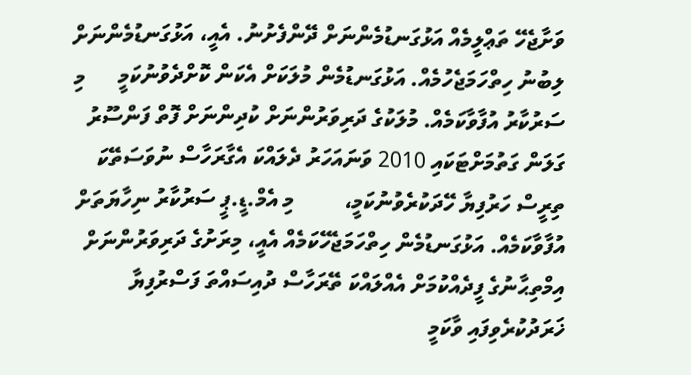ވަށާޖެހޭ ތަޢްލީމެއް އަޅުގަނޑުމެންނަށް ދޭންފެށުނު. އެއީ، އަޅުގަނޑުމެންނަށް ލިބުނު ހިތްހަމަޖެހުމެއް. އަޅުގަނޑުމެން މުލަކަށް އެކަން ކޮށްދެވުނުކަމީ      މި ސަރުކާރު އުފާވާކަމެއް. މުލަކުގެ ދަރިވަރުންނަށް ކުދިންނަށް ފޮތް ފަންސޫރު ގަލަން ގަތުމަށްޓަކައި 2010 ވަނައަހަރު ދެލައްކަ އެގާރަހާސް ނުވަސަތޭކަ ތިރީސް ހަރުފިޔާ ހޭދަކުރެވުނުކަމީ،         މި އެމް.ޑީ.ޕީ ސަރުކާރު ނިހާޔަތަށް އުފާވާކަމެއް. އަޅުގަނޑުމެން ހިތްހަމަޖެހޭކަމެއް އެއީ، މިރަށުގެ ދަރިވަރުންނަށް އިމްތިޙާނުގެ ފީދެއްކުމަށް އެއްލައްކަ ތޭރަހާސް ދުއިސައްތަ ފަސްރުފިޔާ ޚަރަދުކުރެވިފައި ވާކަމީ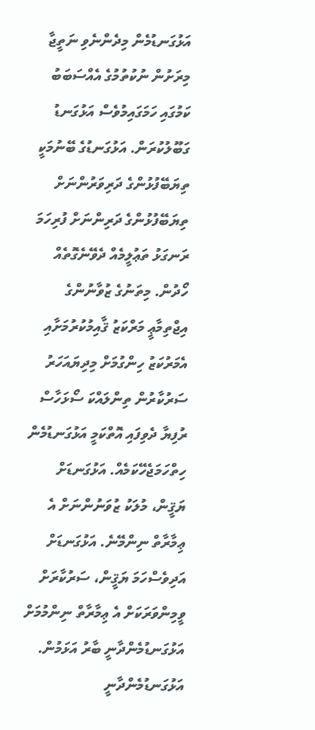އަޅުގަނޑުމެން މިދެންނެވި ނަތީޖާ މިރަށުން ނުކުތުމުގެ އެއްސަބަބު ކަމުގައި ހަމަގައިމުވެސް އަޅުގަނޑު ގަބޫލުކުރަން. އަޅުގަނޑުގެ ބޭނުމަކީ ތިޔަބޭފުޅުންގެ ދަރިވަރުންނަށް ތިޔަބޭފުޅުންގެ ދަރިންނަށް ފުރިހަމަ ރަނގަޅު ތަޢުލީމެއް ދެވޭނެގޮތެއް ހޯދުން. މިތަނުގެ ޒުވާނުންގެ އިޖްތިމާޢީ މަރްކަޒު ޤާއިމުކުރުމަށާއި އެމަރުކަޒު ހިންގުމަށް މިދިޔައަހަރު ސަރުކާރުން ތިންލައްކަ ސޯޅަހާސް ރުފިޔާ ދެވިފައި އޮތްކަމީ އަޅުގަނޑުމެން ހިތްހަމަޖެހޭކަމެއް. އަޅުގަނޑަށް ޔަޤީން، މުލަކު ޒުވަނުންނަށް އެ ޢިމާރާތް ނިންމޭނެ. އަޅުގަނޑަށް އަދިވެސްހަމަ ޔަޤީން، ސަރުކާރަށް ވީމިންވަރަކަށް އެ ޢިމާރާތް ނިންމުމަށް އަޅުގަނޑުމެންދާނީ ބާރު އަޅަމުން. އަޅުގަނޑުމެންދާނީ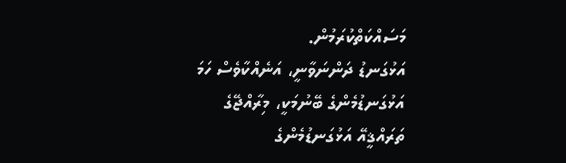މަސައްކަތްކުރަމުން.
އަޅުގަނޑު ދަންނަވާނީ، އަނެއްކާވެސް ހަމަ އަޅުގަނޑުމެންގެ ބޭނުމަކީ، މިރާއްޖޭގެ ތަރައްޤީއޭ އަޅުގަނޑުމެންގެ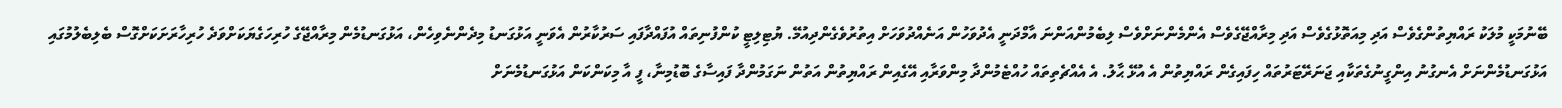ބޭނުމަކީ މުލަކު ރައްޔިތުންގެވެސް އަދި މިއަތޮޅުގެވެސް އަދި މިރާއްޖޭގެވެސް އެންމެންނަށްވެސް ލިބެމުންއަންނަ އާމްދަނީ އެދުވަހުން އަނެއްދުވަހަށް އިތުރުވެގެންދިއުމޭ. ޔުޓިލިޓީ ކުންފުނިތައް އުފައްދާފައި ސަރުކާރުން އެވަނީ އަޅުގަނޑު މިދެންނެވިހެން، އަޅުގަނޑުމެން މިރާއްޖޭގެ ހުރިހަގެޔަކަށްވަދެ ހުރިހާރަށަކަށްގޮސް ބެލިބެލުމުގައި އަޅުގަނޑުމެންނަށް އެނގުނު އިންގީނުގެތަކާއި ޖަނަރޭޓަރުތައް ހިފައިގެން ރައްޔިތުން އެ އުޅޭ ޙާލު. އެ އެއްޗެތިތައް ހުއްޓެމުންދާ މިންވަރާއި އޭގެއިން ރައްޔިތުން އަތުން ނަގަމުންދާ ފައިސާގެ ބޮޑުމިނާ، ފީ އާ މިކަންކަން އަޅުގަނޑުމެނަށް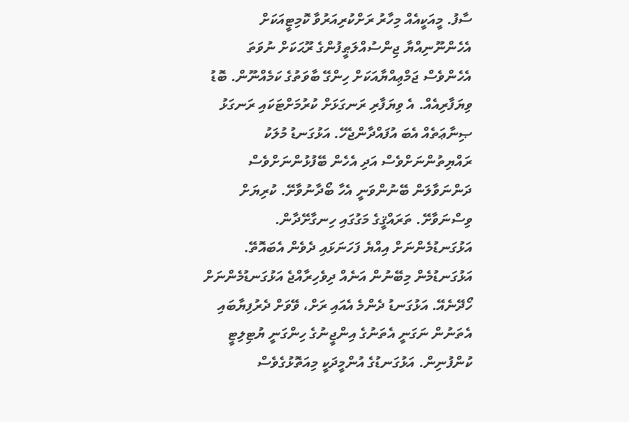ސާފު. މީއަކީއެއް މިހާރު ރަށްކުރިއަރުވާ ކޮމިޓީއަކަށް އެހެންނޫނިއްޔާ ޖިންސުއްލަޠީފުންގެ ރޫޙަކަށް ނުވަތަ އެހެންވެސް ޖަމްޢިއްޔާއަކަށް ހިންގޭ ބާވަތުގެ ކަމެއްނޫން. ބޮޑު ވިޔަފާރިއެއް. އެ ވިޔަފާރި ރަނގަޅަށް ކުރުމަށްޓަކައި ރަނގަޅު ޞިނާޢަތެއް އެބަ އުފައްދާންޖެހޭ. އަޅުގަނޑު މުލަކު ރައްޔިތުންނަށްވެސް އަދި އެހެން ބޭފުޅުންނަށްވެސް ދަންނަވާލަން ބޭނުންވަނީ އެހާ ބޯދާނުވާށޭ. ކުރިޔަށް ވިސްނަވާށޭ. ތަރައްޤީގެ މަގުގައި ހިނގާށޭދާން. އަޅުގަނޑުމެންނަށް އިއްޔެ ފަހަނަޅައި ދެވެން އެބައޮތޭ. އަޅުގަނޑުމެން މިބޭނުން އަނެއް ދިވެހިރާއްޖެ އަޅުގަނޑުމެންނަށް ހޯދޭނެއޭ. އަޅުގަނޑު ދެންމެ އެއައި ރަށް، ވޭވަށް ދެރުފިޔާބައި އެތަނުން ނަގަނީ އެތަނުގެ އިންޖީނުގެ ހިންގަނީ ޔުޓިލިޓީ ކުންފުނިން. އަޅުގަނޑުގެ އުންމީދަކީ މިއަތޮޅުގެވެސް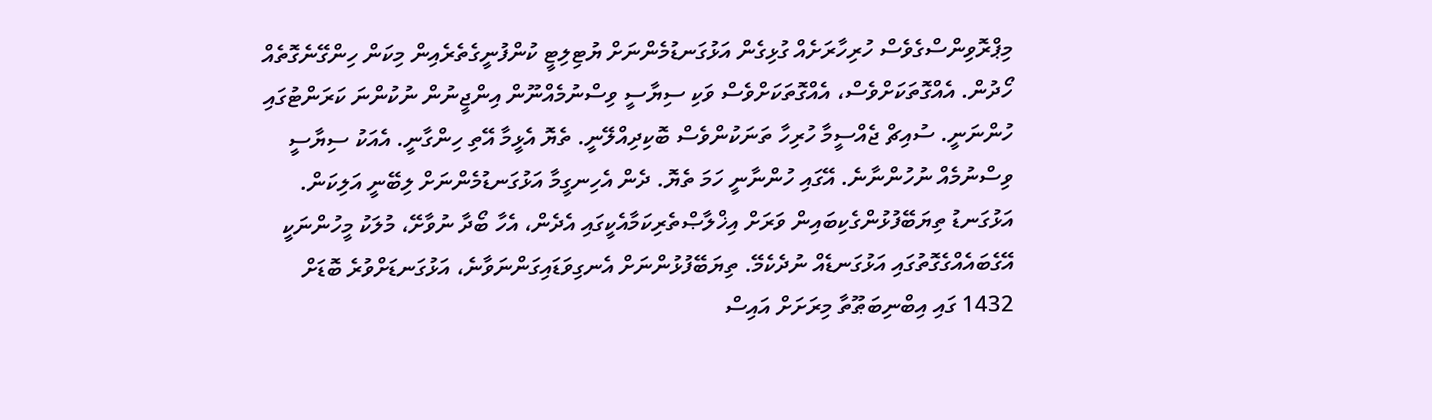މިޕްރޮވިންސްގެވެސް ހުރިހާރަށެއް ގުޅިގެން އަޅުގަނޑުމެންނަށް ޔުޓިލިޓީ ކުންފުނީގެތެރެއިން މިކަން ހިންގޭނެގޮތެއް ހޯދުން. އެއްގޮތަކަށްވެސް، އެއްގޮތަކަށްވެސް ވަކި ސިޔާސީ ވިސްނުމެއްނޫން އިންޖީނުން ނުކުންނަ ކަރަންޓުގައި ހުންނަނީ. ސުއިޗް ޖެއްސީމާ ހުރިހާ ތަނަކުންވެސް ބޮކިދިއްލޭނީ. ތެޔޮ އެޅީމާ އޭތި ހިންގާނީ. އެއަކު ސިޔާސީ ވިސްނުމެއް ނުހުންނާނެ. އޭގައި ހުންނާނީ ހަމަ ތެޔޮ. ދެން އެހިނގީމާ އަޅުގަނޑުމެންނަށް ލިބޭނީ އަލިކަން. އަޅުގަނޑު ތިޔަބޭފުޅުންގެކިބައިން ވަރަށް އިޚްލާޞްތެރިކަމާއެކީގައި އެދެން، އެހާ ބޯދާ ނުވާށޭ، މުލަކު މީހުންނަކީ އޭގެބައެއްގެގޮތުގައި އަޅުގަނޑެއް ނުދެކެމޭ. ތިޔަބޭފުޅުންނަށް އެނގިވަޑައިގަންނަވާނެ، އަޅުގަނޑަށްވުރެ ބޮޑަށް 1432 ގައި އިބްނިބަޠޫތާ މިރަށަށް އައިސް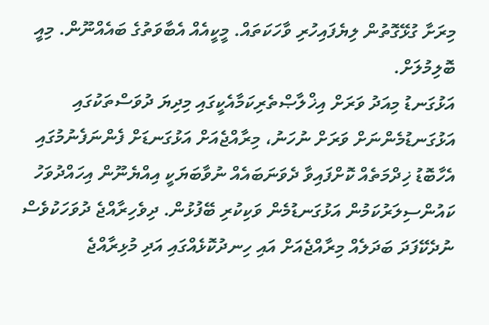މިރަށާ ގުޅޭގޮތުން ލިޔެފައިހުރި ވާހަކަތައް. މީކީއެއް އެބާވަތުގެ ބައެއްނޫން. މިއީ ބޮލިމުލަށް.
އަޅުގަނޑު މިއަދު ވަރަށް އިޚްލާޞްތެރިކަމާއެކީގައި މިދިޔަ ދުވަސްތަކުގައި އަޅުގަނޑުމެންނަށް ވަރަށް ނުހަނު، މިރާއްޖެއަށް އަޅުގަނޑަށް ފެންނަފެނުމުގައި އެހާބޮޑު ޚިދްމަތެއް ކޮށްފައިވާ ދެވަނަބައެއް ނުވާބަޔަކީ އިއްޔެނޫން އިހައްދުވަހު ކައުންސިލަރުކަމުން އަޅުގަނޑުމެން ވަކިކުރި ބޭފުޅުން. ދިވެހިރާއްޖެ ދުވަހަކުވެސް ނުދެކޭފަދަ ބަދަލެއް މިރާއްޖެއަށް އައި ހިނދުކޮޅެއްގައި އަދި މުޅިރާއްޖެ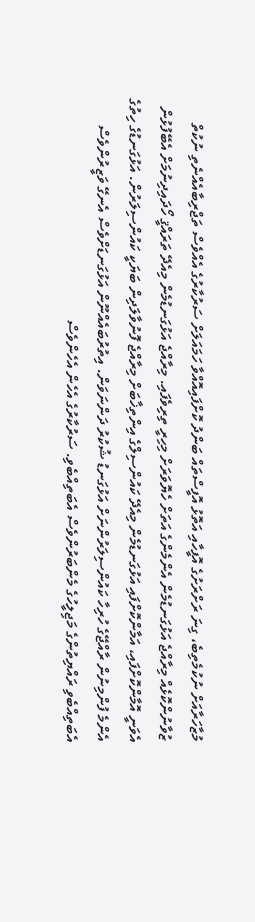މުޒާހަރާއަށް ނުކުމެތިބެ، ގިނަ ރަށްރަށުގެ އޮފީހާއި އަތޮޅު އޮފީސްތައް ބަންދު ކޮށްފައިއޮއްވާ ހަމައަލަށް ސަރުކާރުގެ އެއްވެސް ތަޖްރިބާއެއްނެތި ނުކުތް ޒުވާނުންކޮޅެއް މިރާއްޖެ އަޅުގަނޑުމެން އެންމެންގެ އަތަށް ހެޔޮވަރަށް މިހިރީ ތިރިވެފައި. މިރާއްޖެ އަޅުގަނޑުމެން މިއެދޭ ތަރައްޤީ ހޯދައިދިނުމަށް އެބޭފުޅުން އެވަނީ އޮމާންކޮށްފައި، އަމާންކޮށްފައި އަޅުގަނޑުމެން މިއެދޭ ކައުންސިލްގެ އިންތިޚާބަށް މިރާއްޖެ ފޮނުވާލަދިން ބަޔަކީ ކައުންސިލަރުން. އަޅުގަނޑުގެ ހިތުގެ އެންމެ ފުންމިނުން ރާއްޖޭގެ ހުރިހާ ކައުންސިލަރުންނަށް އަޅުގަނޑު ޝުކުރު ދަންނަވަން. އިތުރުބައެއްނޫން އަޅުގަނޑަށްވެސް އެނގޭ ވަޒީރުންވެސް އެބަތިއްބެވި ރައްޔިތުންގެ މަޖިލީހުގެ މެންބަރުންވެސް އެބަތިއްބެވި. ސަރުކާރުގެ އެހެން އެހެންވެސް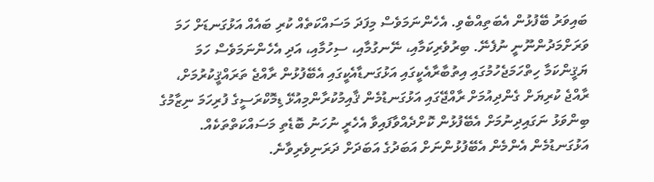ބައިވަރު ބޭފުޅުން އެބަތިއްބެވި. އެހެންނަމަވެސް މިފަދަ މަސައްކަތެއް ކުރި ބައެއް އަޅުގަނޑަށް ހަމަ ވަރަށްމަދުންނޫނީ ނުފެނޭ. ބިރުވެރިކަމާއި، ނޭނގުމާއި، ސިހުމާއި، އަދި އެހެންނަމަވެސް ހަމަ ޔަޤީންކަމާ ހިތްހަމަޖެހުމުގައި އިތުބާރާއެކީގައި އަޅުގަނޑާއެކީގައި އެބޭފުޅުން ރާއްޖެ ތަރައްޤީކުރުމަށް، ރާއްޖެ ކުރިޔަށް ގެންދިއުމަށް ރާއްޖޭގައި އަޅުގަނޑުމެން ޤާއިމުކުރާންމިއުޅޭ ޑިމޮކްރަސީގެ ފުރިހަމަ ނިޒާމުގެ ބިންވަޅު ނަގައިދިނުމަށް އެބޭފުޅުން ކޮށްދެއްވާފައިވާ އެހެރީ ނުހަނު ބޮޑެތި މަސައްކަތްތަކެއް. އަޅުގަނޑުމެން އެންމެން އެބޭފުޅުންނަށް އަބަދުގެ އަބަދަށް ދަރަނިވެރިވާނެ.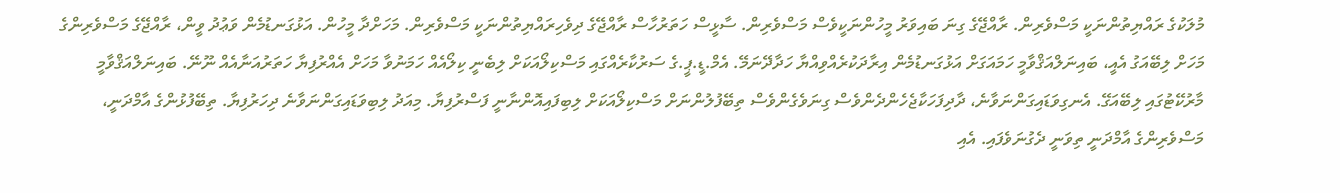މުލަކުގެ ރައްޔިތުންނަކީ މަސްވެރިން. ރާއްޖޭގެ ގިނަ ބައިވަރު މީހުންނަކީވެސް މަސްވެރިން. ސާޅީސް ހަތަރުހާސް ރާއްޖޭގެ ދިވެހިރައްޔިތުންނަކީ މަސްވެރިން. މަހަށްދާ މީހުން. އަޅުގަނޑުމެން ވަޢުދު ވީން، ރާއްޖޭގެ މަސްވެރިންގެ މަހަށް ލިބޭއަގު އެއީ، ބައިނަލްއަޤްވާމީ ހަމައަގަށް އަޅުގަނޑުމެން އިރާދަކުރެއްވިއްޔާ ހަދާދޭނަމޭ. އެމް.ޑީ.ޕީ.ގެ ސަރުކާރެއްގައި މަސްކިލޯއަކަށް ލިބެނީ ކިލޯއެއް ހަމަނުވާ މަހަށް އެއްރުފިޔާ ހަތަރުއަނާއެއް ނޫނޭ. ބައިނަލްއަޤްވާމީ މާރުކޭޓުގައި ލިބޭއަގޭ. އެނގިވަޑައިގަންނަވާނެ، ދާދިފަހަކާޖެހެންދެންވެސް ގިނަވެގެންވެސް ތިބޭފުލުންނަށް މަސްކިލޯއަކަށް ލިބިފައިއޮންނާނީ ފަސްރުފިޔާ. މިއަދު ލިބިވަޑައިގަންނަވާނެ ދިހަރުފިޔާ. ތިބޭފުޅުންގެ އާމްދަނީ، މަސްވެރިންގެ އާމްދަނީ ތިވަނީ ދެގުނަވެފައި. އެއި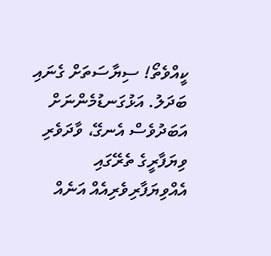ކީއްވެތޯ! ސިޔާސަތަށް ގެނައި ބަދަލު. އަޅުގަނޑުމެންނަށް އަބަދުވެސް އެނގޭ، ވާދަވެރި ވިޔަފާރީގެ ތެރޭގައި އެއްވިޔަފާރިވެރިއެއް އަނެއް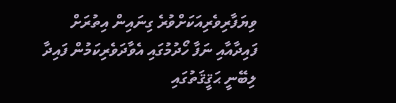ވިޔަފާރިވެރިއަކަށްވުރެ ގިނައިން އިތުރަށް ފައިދާއާއި ނަފާ ހޯދުމުގައި އެވާދަވެރިކަމުން ފައިދާ ލިބޭނީ ޙަޤީޤަތުގައި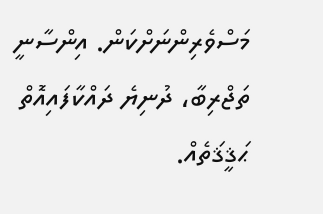މަސްވެރިންނަށްކަން. އިންސާނީ ތަޖްރިބާ، ދުނިޔެ ދައްކާފައިއޮތް ޙަޤީޤަތެއް.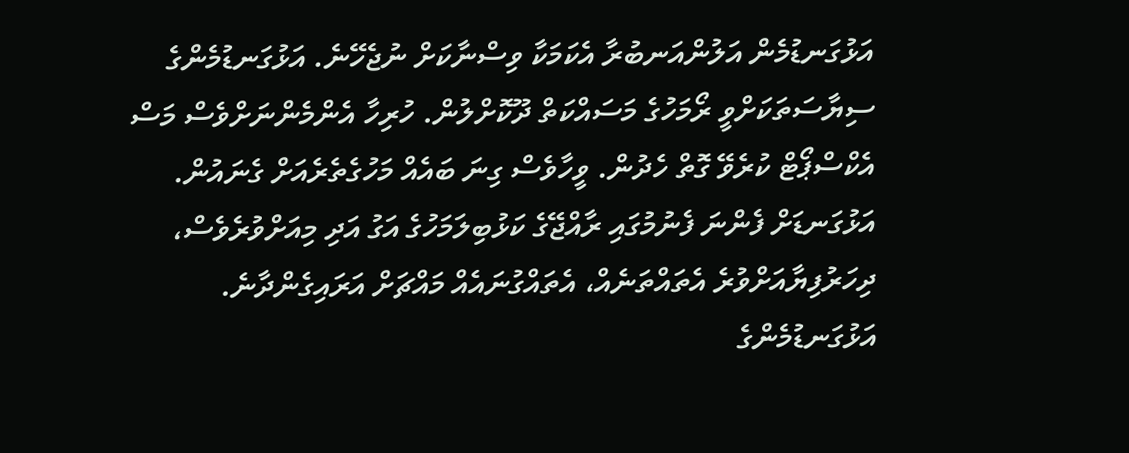އަޅުގަނޑުމެން އަލުންއަނބުރާ އެކަމަކާ ވިސްނާކަށް ނުޖެހޭނެ. އަޅުގަނޑުމެންގެ ސިޔާސަތަކަށްވީ ރޯމަހުގެ މަސައްކަތް ދޫކޮށްލުން. ހުރިހާ އެންމެންނަށްވެސް މަސް އެކްސްޕޯޓް ކުރެވޭ ގޮތް ހެދުން. ވީހާވެސް ގިނަ ބައެއް މަހުގެތެރެއަށް ގެނައުން. އަޅުގަނޑަށް ފެންނަ ފެނުމުގައި ރާއްޖޭގެ ކަޅުބިލަމަހުގެ އަގު އަދި މިއަށްވުރެވެސް، ދިހަރުފިޔާއަށްވުރެ އެތައްތަނެއް، އެތައްގުނައެއް މައްޗަށް އަރައިގެންދާނެ. އަޅުގަނޑުމެންގެ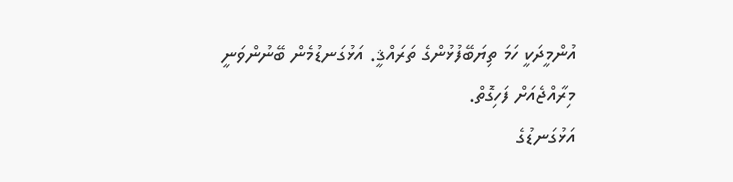އުންމީދަކީ ހަމަ ތިޔަބޭފުޅުންގެ ތަރައްޤީ. އަޅުގަނޑުމެން ބޭނުންވަނީ މިރާއްޖެއަށް ފަހިގޮތް.
އަޅުގަނޑުގެ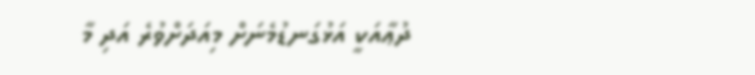ދުޢާއަކީ އަޅުގަނޑުމެނަށް މިއަދަށްވުރެ އަދި މާ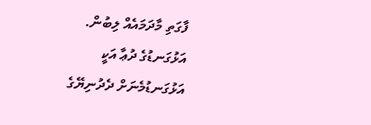ފާގަތި މާދަމައެއް ލިބުން. އަޅުގަނޑުގެ ދުޢާ އަކީ އަޅުގަނޑުމެނަށް ދެދުނިޔޭގެ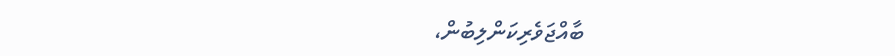ބާއްޖަވެރިކަންލިބުން،